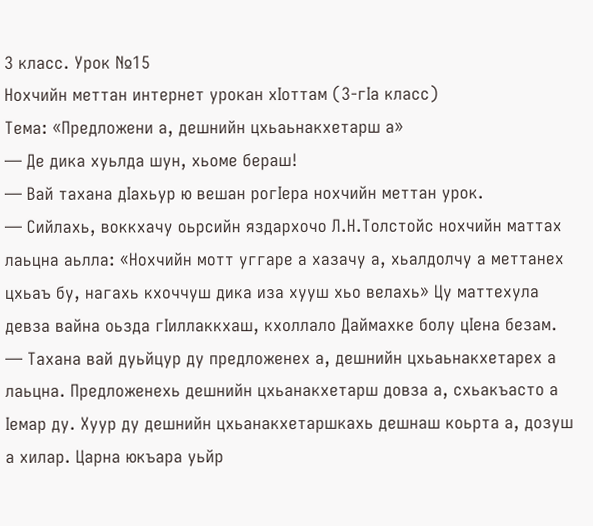3 класс. Урок №15
Нохчийн меттан интернет урокан хIоттам (3-гIа класс)
Тема: «Предложени а, дешнийн цхьаьнакхетарш а»
— Де дика хуьлда шун, хьоме бераш!
— Вай тахана дIахьур ю вешан рогIера нохчийн меттан урок.
— Сийлахь, воккхачу оьрсийн яздархочо Л.Н.Толстойс нохчийн маттах лаьцна аьлла: «Нохчийн мотт уггаре а хазачу а, хьалдолчу а меттанех цхьаъ бу, нагахь кхоччуш дика иза хууш хьо велахь» Цу маттехула девза вайна оьзда гIиллаккхаш, кхоллало Даймахке болу цIена безам.
— Тахана вай дуьйцур ду предложенех а, дешнийн цхьаьнакхетарех а лаьцна. Предложенехь дешнийн цхьанакхетарш довза а, схьакъасто а Iемар ду. Хуур ду дешнийн цхьанакхетаршкахь дешнаш коьрта а, дозуш а хилар. Царна юкъара уьйр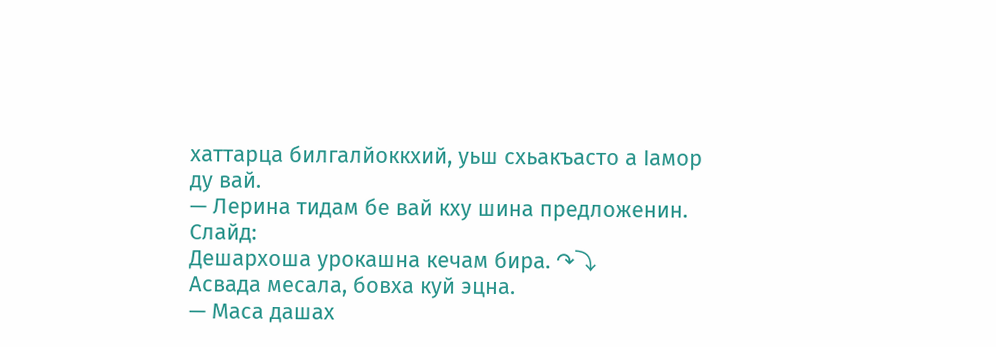хаттарца билгалйоккхий, уьш схьакъасто а Iамор ду вай.
— Лерина тидам бе вай кху шина предложенин.
Слайд:
Дешархоша урокашна кечам бира. ↷⤵
Асвада месала, бовха куй эцна.
— Маса дашах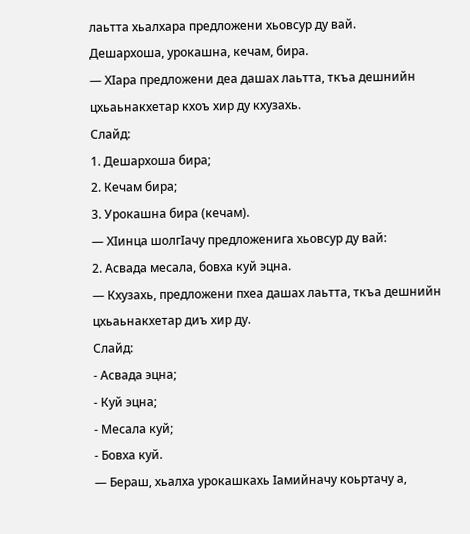лаьтта хьалхара предложени хьовсур ду вай.
Дешархоша, урокашна, кечам, бира.
— ХIара предложени деа дашах лаьтта, ткъа дешнийн цхьаьнакхетар кхоъ хир ду кхузахь.
Слайд:
1. Дешархоша бира;
2. Кечам бира;
3. Урокашна бира (кечам).
— ХIинца шолгIачу предложенига хьовсур ду вай:
2. Асвада месала, бовха куй эцна.
— Кхузахь, предложени пхеа дашах лаьтта, ткъа дешнийн цхьаьнакхетар диъ хир ду.
Слайд:
- Асвада эцна;
- Куй эцна;
- Месала куй;
- Бовха куй.
— Бераш, хьалха урокашкахь Iамийначу коьртачу а,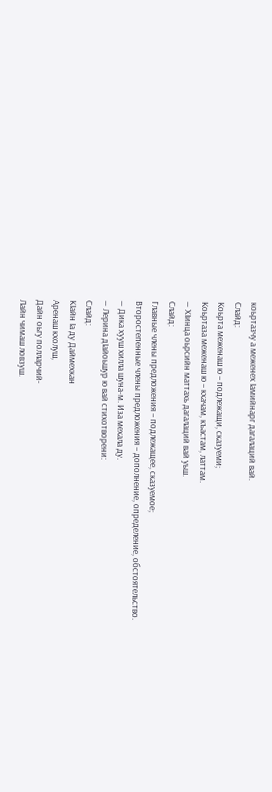коьртазчу а меженех Iамийнарг дагалаций вай.
Слайд:
Коьрта меженаш ю – подлежащи, сказуеми;
Коьртаза меженаш ю – кхачам, къастам, латтам.
— ХIинца оьрсийн маттахь дагалаций вай уьш.
Слайд:
Главные члены предложения – подлежащее, сказуемое;
Второстепенные члены предложения – дополнение, определение, обстоятельство.
— Дика хууш хилла шуна-м. Иза мехала ду.
— Лерина дIайоьшур ю вай стихотворени:
Слайд:
КIайн Iа ду Даймехкан
Аренаш кхолуш,
Дайн оьгу полларчий-
Лайн чимаш ловзуш.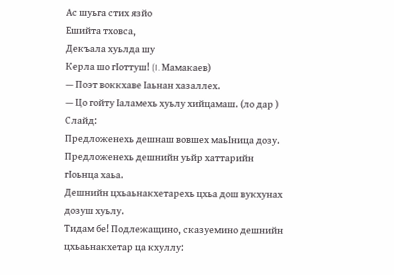Ас шуьга стих язйо
Ешийта тховса,
Декъала хуьлда шу
Керла шо гIоттуш! (I. Мамакаев)
— Поэт воккхаве Iаьнан хазаллех.
— Цо гойту Iаламехь хуьлу хийцамаш. (ло дар )
Слайд:
Предложенехь дешнаш вовшех маьIница дозу.
Предложенехь дешнийн уьйр хаттарийн гIоьнца хаьа.
Дешнийн цхьаьнакхетарехь цхьа дош вукхунах дозуш хуьлу.
Тидам бе! Подлежащино, сказуемино дешнийн цхьаьнакхетар ца кхуллу: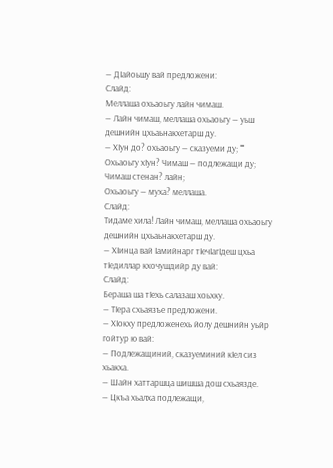— ДIайоьшу вай предложени:
Слайд:
Меллаша охьаоьгу лайн чимаш.
— Лайн чимаш, меллаша охьаоьгу — уьш дешнийн цхьаьнакхетарш ду.
— ХIун до? охьаоьгу — сказуеми ду; ˭
Охьаоьгу хIун? Чимаш — подлежащи ду;
Чимаш стенан? лайн;
Охьаоьгу — муха? меллаша.
Слайд:
Тидаме хила! Лайн чимаш, меллаша охьаоьгу дешнийн цхьаьнакхетарш ду.
— ХIинца вай Iамийнарг тIечIагIдеш цхьа тIедиллар кхочушдийр ду вай:
Слайд:
Бераша ша тIехь салазаш хоьхку.
— ТIера схьаязъе предложени.
— ХIокху предложенехь йолу дешнийн уьйр гойтур ю вай:
— Подлежащиний, сказуеминий кIел сиз хьакха.
— Шайн хаттаршца шишша дош схьаязде.
— Цкъа хьалха подлежащи,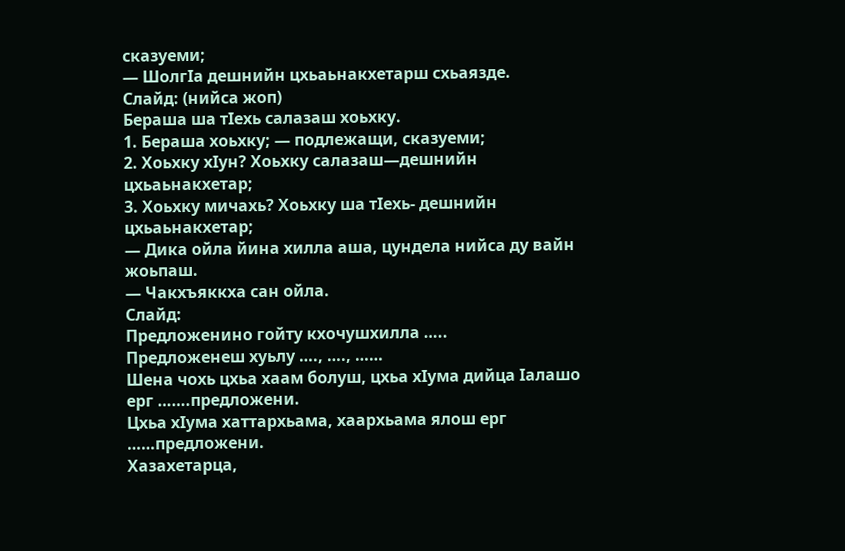сказуеми;
— ШолгIа дешнийн цхьаьнакхетарш схьаязде.
Слайд: (нийса жоп)
Бераша ша тIехь салазаш хоьхку.
1. Бераша хоьхку; — подлежащи, сказуеми;
2. Хоьхку хIун? Хоьхку салазаш—дешнийн цхьаьнакхетар;
3. Хоьхку мичахь? Хоьхку ша тIехь- дешнийн цхьаьнакхетар;
— Дика ойла йина хилла аша, цундела нийса ду вайн жоьпаш.
— Чакхъяккха сан ойла.
Слайд:
Предложенино гойту кхочушхилла …..
Предложенеш хуьлу …., …., ……
Шена чохь цхьа хаам болуш, цхьа хIума дийца Iалашо ерг …….предложени.
Цхьа хIума хаттархьама, хаархьама ялош ерг ……предложени.
Хазахетарца,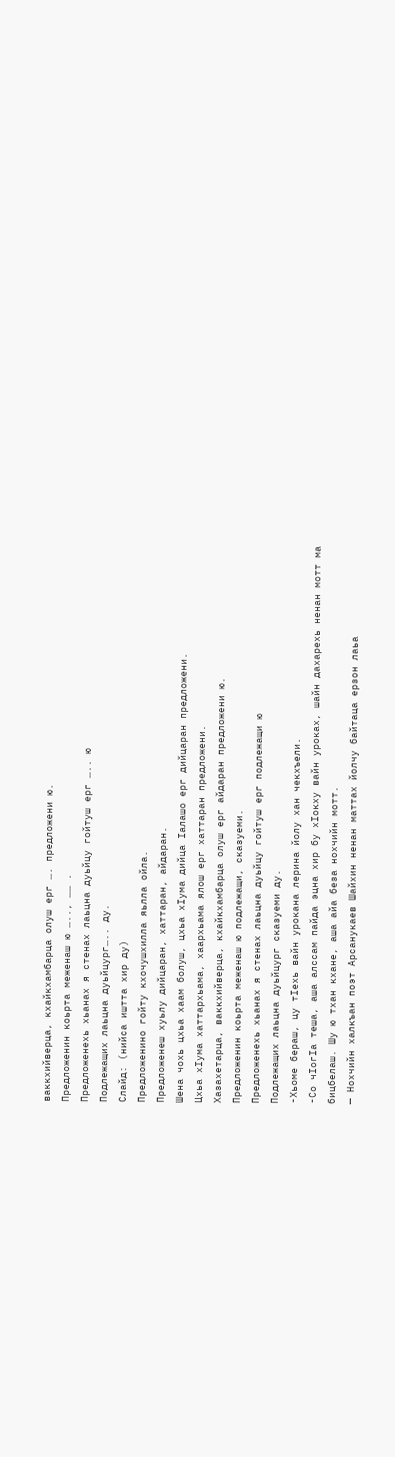ваккхийверца, кхайкхамбарца олуш ерг …. предложени ю.
Предложенин коьрта меженаш ю ….., …… .
Предложенехь хьанах я стенах лаьцна дуьйцу гойтуш ерг ….. ю
Подлежащих лаьцна дуьйцург….. ду.
Слайд: (нийса иштта хир ду)
Предложенино гойту кхочушхилла яьлла ойла.
Предложенеш хуьлу дийцаран, хаттаран, айдаран.
Шена чохь цхьа хаам болуш, цхьа хIума дийца Iалашо ерг дийцаран предложени.
Цхьа хIума хаттархьама, хаархьама ялош ерг хаттаран предложени.
Хазахетарца, ваккхийверца, кхайкхамбарца олуш ерг айдаран предложени ю.
Предложенин коьрта меженаш ю подлежащи, сказуеми.
Предложенехь хьанах я стенах лаьцна дуьйцу гойтуш ерг подлежащи ю
Подлежащих лаьцна дуьйцург сказуеми ду.
-Хьоме бераш, цу тIехь вайн урокана лерина йолу хан чекхъели.
-Со чIогIа теша, аша алссам пайда эцна хир бу хIокху вайн уроках, шайн дахарехь ненан мотт ма бицбелаш. Шу ю тхан кхане, аша айа беза нохчийн мотт.
— Нохчийн халкъан поэт Арсанукаев Шайхин ненан маттах йолчу байтаца ерзон лаьа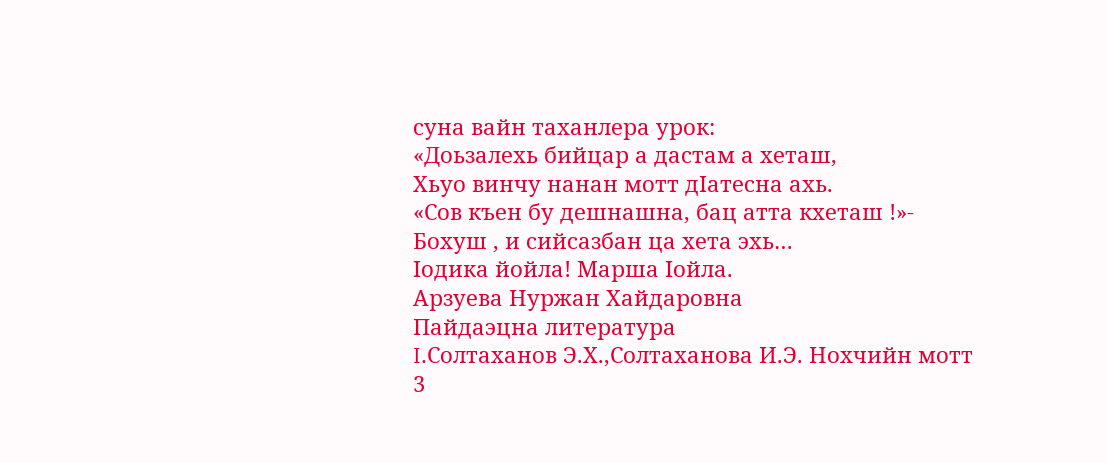суна вайн таханлера урок:
«Доьзалехь бийцар а дастам а хеташ,
Хьуо винчу нанан мотт дIатесна ахь.
«Сов къен бу дешнашна, бац атта кхеташ !»-
Бохуш , и сийсазбан ца хета эхь…
Iодика йойла! Марша Iойла.
Арзуева Нуржан Хайдаровна
Пайдаэцна литература
I.Солтаханов Э.Х.,Солтаханова И.Э. Нохчийн мотт 3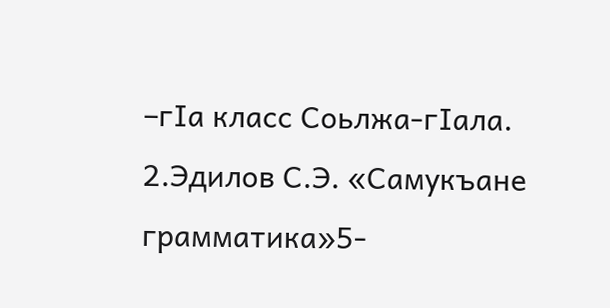–гIа класс Соьлжа-гIала.
2.Эдилов С.Э. «Самукъане грамматика»5-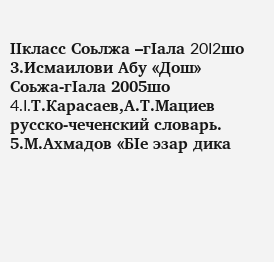IIкласс Соьлжа –гIала 20I2шо
3.Исмаилови Абу «Дош» Соьжа-гIала 2005шо
4.I.Т.Карасаев,А.Т.Мациев русско-чеченский словарь.
5.М.Ахмадов «БIе эзар дика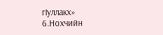гIуллакх»
6.Нохчийн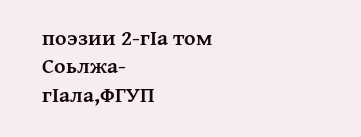поэзии 2-гIа том Соьлжа-гIала,ФГУП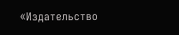«Издательство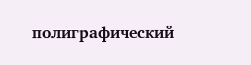полиграфический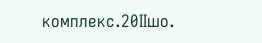комплекс.20IIшо.